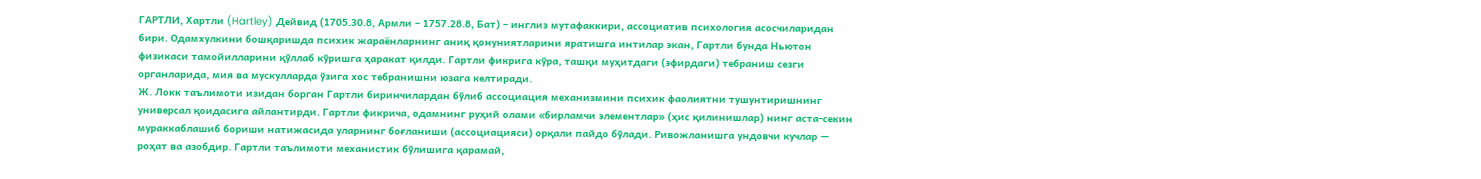ГАРТЛИ, Хартли (Hartley) Дейвид (1705.30.8, Армли – 1757.28.8, Бат) – инглиз мутафаккири, ассоциатив психология асосчиларидан бири. Одамхулкини бошқаришда психик жараёнларнинг аниқ қонуниятларини яратишга интилар экан, Гартли бунда Ньютон физикаси тамойилларини қўллаб кўришга ҳаракат қилди. Гартли фикрига кўра, ташқи муҳитдаги (эфирдаги) тебраниш сезги органларида, мия ва мускулларда ўзига хос тебранишни юзага келтиради.
Ж. Локк таълимоти изидан борган Гартли биринчилардан бўлиб ассоциация механизмини психик фаолиятни тушунтиришнинг универсал қоидасига айлантирди. Гартли фикрича, одамнинг руҳий олами «бирламчи элементлар» (ҳис қилинишлар) нинг аста-секин мураккаблашиб бориши натижасида уларнинг боғланиши (ассоциацияси) орқали пайдо бўлади. Ривожланишга ундовчи кучлар — роҳат ва азобдир. Гартли таълимоти механистик бўлишига қарамай,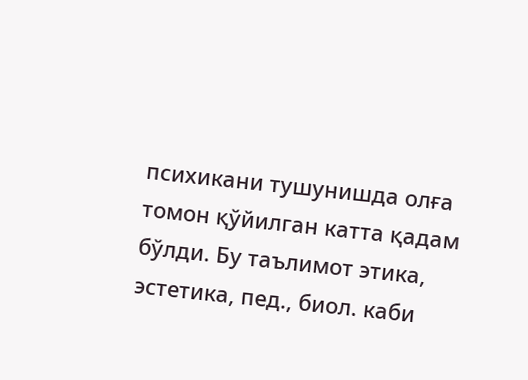психикани тушунишда олға томон қўйилган катта қадам бўлди. Бу таълимот этика, эстетика, пед., биол. каби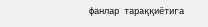фанлар тараққиётига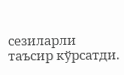сезиларли таъсир кўрсатди.